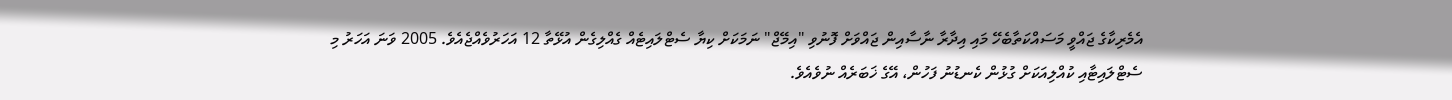އެމެރިކާގެ ޖައްވީ މަސައްކަތާބެހޭ މައި އިދާރާ ނާސާއިން ޖައްވަށް ފޮނުވި "އިމޭޖް" ނަމަކަށް ކިޔާ ސެޓްލައިޓެއް ގެއްލިގެން އުޅޭތާ 12 އަހަރުވެއްޖެއެވެ. 2005 ވަނަ އަހަރު މި ސެޓްލައިޓާއި ކުއްލިއަކަށް ގުޅުން ކެނޑުނު ފަހުން، އޭގެ ޚަބަރެއް ނުވެއެވެ.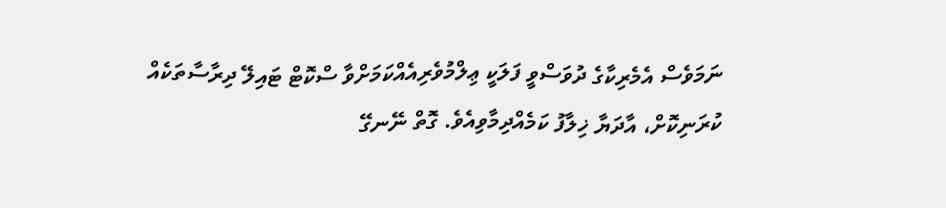ނަމަވެސް އެމެރިކާގެ ދުވަސްވީ ފަލަކީ ޢިލްމުވެރިއެއްކަމަށްވާ ސްކޮޓް ޓައިލޭ ދިރާސާތަކެއް ކުރަނިކޮށް، އާދަޔާ ޚިލާފު ކަމެއްދިމާވިއެވެ. ގޮތް ނޭނގޭ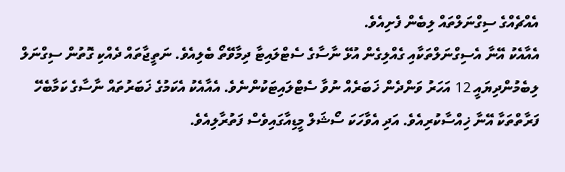އެއްޗެއްގެ ސިގްނަލްތައް ލިބެން ފެށިއެވެ.
އެއާއެކު އޭނާ އެސިގްނަލްތަކާއި ގެއްލިގެން އުޅޭ ނާސާގެ ސެޓްލައިޓާ ދިމާވޭތޯ ބެލިއެވެ. ނަތީޖާތައް ދެއްކި ގޮތުން ސިގްނަލް ލިބެމުންދިޔައީ 12 އަހަރު ވަންދެން ޚަބަރެއް ނުވާ ސެޓްލައިޓަކުންނެވެ. އެއާއެކު އެކަމުގެ ޚަބަރުތައް ނާސާގެ ކަމާބެހޭ ފަރާތްތަކާ އޭނާ ޚިއްސާކުރިއެވެ. އަދި އެވާހަކަ ސޯޝަލް މީޑިއާގައިވެސް ފަތުރާލިއެވެ.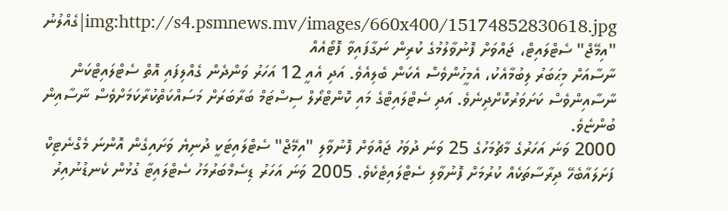img:http://s4.psmnews.mv/images/660x400/15174852830618.jpg|ގެއްލުނު "އިމޭޖް" ސެޓްލައިޓް، ޖައްވަށް ފޮނުވާލުމުގެ ކުރިން ނަގާފައިވާ ފޮޓޯއެއް
ނާސާއަށް މިޙަބަރު ލިބުމާއެކު، އެމީހުންވެސް އެކަން ބެލިއެވެ. އަދި އެއީ 12 އަހަރު ވަންދެން ގެއްލިފައި އޮތް ސެޓްލައިޓްކަން ނާސާއިންވެސް ކަށަވަރުކޮށްދިނެވެ. އަދި ސެޓްލައިޓްގެ މައި ކޮންޓްރޯލް ސިސްޓަމް ބަރާބަރަށް މަސައްކަތްކުރާކަމަށްވެސް ނާސާއިން ބުންޏެވެ.
2000 ވަނަ އަހަރުގެ މާޗުމަހުގެ 25 ވަނަ ދުވަހު ޖައްވަށް ފޮނުވާލި "އިމޭޖް" ސެޓްލައިޓަކީ ދުނިޔެ ވަށައިގެން އޮންނަ މެގްނެޓިކް ފަށަލައާބެހޭ ދިރާސާތަކެއް ކުރުމަށް ފޮނުވާލި ސެޓްލައިޓެކެވެ. 2005 ވަނަ އަހަރު ޑިސެމްބަރުމަހު ސެޓްލައިޓާ ގުޅުން ކެނޑުނުއިރު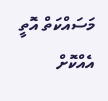މަސައްކަތް އޮތީ އެއްކޮށް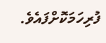ފުރިހަމަކޮށްފައެވެ.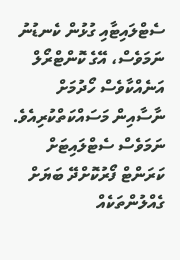ސެޓްލައިޓާއި ގުޅުން ކެނޑުނު ނަމަވެސް، އޭގެ ކޮންޓްރޯލް އަނެއްކާވެސް ހޯދުމަށް ނާސާއިން މަސައްކަތްކުރިއެވެ. ނަމަވެސް ސެޓްލައިޓަށް ކަރަންޓް ފޯރުކޮށްދޭ ބަޔަށް ގެއްލުންތަކެއް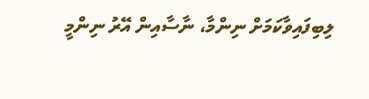ލިބިފައިވާކަމަށް ނިންމާ، ނާސާއިން އޭރު ނިންމީ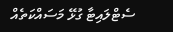ސެޓްލައިޓާ ގުޅޭ މަސައްކަތެއް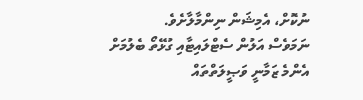ނުކޮށް، އެމިޝަން ނިންމާލާށެވެ.
ނަމަވެސް އަލުން ސެޓްލައިޓާއި ގުޅޭތޯ ބެލުމަށް އެންމެ ޒަމާނީ ވަޞީލަތްތައް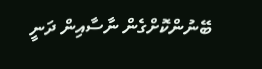ބޭނުންކޮށްގެން ނާސާއިން ދަނީ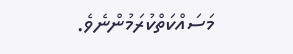މަސައްކަތްކުރަމުންނެވެ.